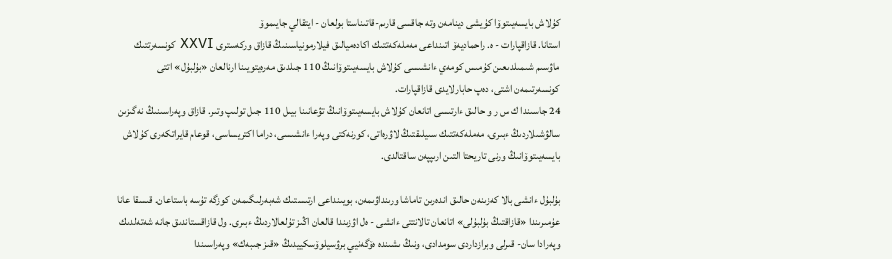كۇلاش بايسەيىتوۆا كۇيشى دينامەن وتە جاقسى قارىم-قاتىناستا بولعان - ايتقالي جايىموۆ
استانا. قازاقپارات - ە. راحماديەۆ اتىنداعى مەملەكەتتىك اكادەميالىق فيلارمونياسىنىڭ قازاق وركەسترى XXVI كونسەرتتىك ماۋسىم شىمىلدىعىن كۇمىس كومەي ءانشىسى كۇلاش بايسەيىتوۆانىڭ 110 جىلدىق مەرەيتويىنا ارنالعان «بۇلبۇل» اتتى كونسەرتىمەن اشتى، دەپ حابارلايدى قازاقپارات.
24 جاسىندا ك س ر و حالىق ءارتىسى اتانعان كۇلاش بايسەيىتوۆانىڭ تۋعانىنا بيىل 110 جىل تولىپ وتىر. قازاق وپەراسىنىڭ نەگىزىن سالۋشىلاردىڭ ءبىرى، مەملەكەتتىك سىيلىقتىڭ لاۋرەاتى، كورنەكتى وپەرا ءانشىسى، دراما اكتريساسى، قوعام قايراتكەرى كۇلاش بايسەيىتوۆانىڭ ورنى تاريحتا التىن ارىپپەن ساقتالدى.

بۇلبۇل ءانشى بالا كەزىنەن حالىق اندەرىن تاماشا ورىنداۋىمەن، بويىنداعى ارتىستىك شەبەرلىگىمەن كوزگە تۇسە باستاعان. قىسقا عانا عۇمىرىندا «قازاقتىڭ بۇلبۇلى» اتانعان تالانتتى ءانشى - ەل اۋزىندا قالعان اڭىز تۇلعالاردىڭ ءبىرى. ول قازاقستاندىق جانە شەتەلدىك وپەرادا سان- قىرلى وبرازداردى سومدادى، ونىڭ ىشىندە ەۆگەنيي برۋسيلوۆسكييدىڭ «قىز جىبەك» وپەراسىندا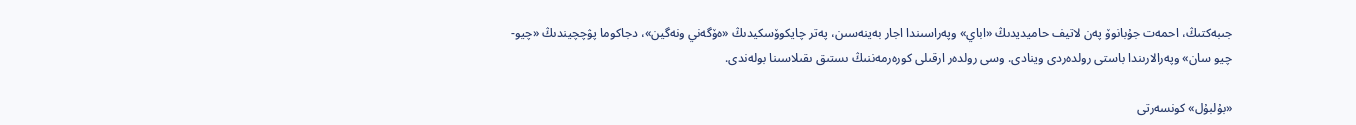جىبەكتىڭ، احمەت جۇبانوۆ پەن لاتيف حاميديدىڭ «اباي» وپەراسىندا اجار بەينەسىن، پەتر چايكوۆسكيدىڭ «ەۆگەني ونەگين»، دجاكوما پۋچچيندىڭ «چيو-چيو سان» وپەرالارىندا باستى رولدەردى وينادى. وسى رولدەر ارقىلى كورەرمەننىڭ ىستىق ىقىلاسىنا بولەندى.

«بۇلبۇل» كونسەرتى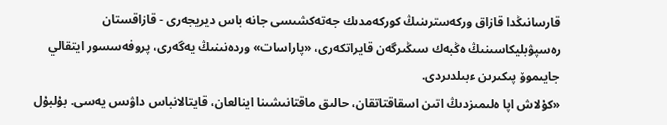قارسانىڭدا قازاق وركەسترىنىڭ كوركەمدىك جەتەكشىسى جانە باس ديريجەرى - قازاقستان رەسپۋبليكاسىنىڭ ەڭبەك سىڭىرگەن قايراتكەرى، «پاراسات» وردەنىنىڭ يەگەرى، پروفەسسور ايتقالي جايىموۆ پىكىرىن ءبىلدىردى.
«كۇلاش اپا ەلىمىزدىڭ اتىن اسقاقتاتقان، حالىق ماقتانىشىنا اينالعان، قايتالانباس داۋىس يەسى. بۇلبۇل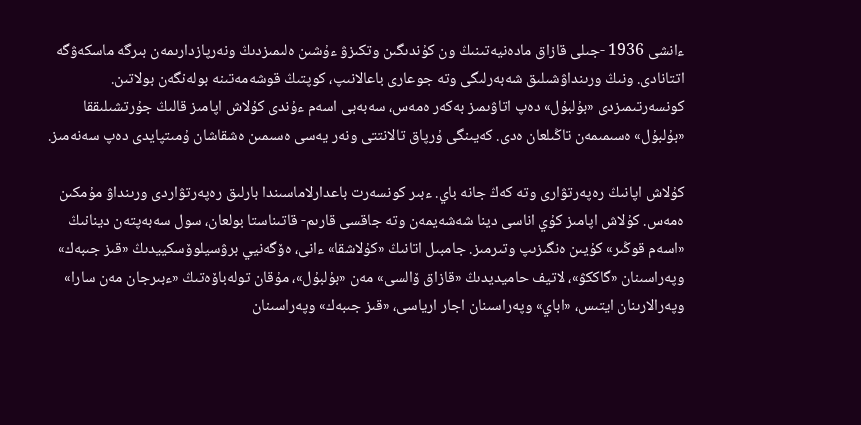ءانشى 1936 -جىلى قازاق مادەنيەتىنىڭ ون كۇندىگىن وتكىزۋ ءۇشىن ەلىمىزدىڭ ونەرپازدارىمەن بىرگە ماسكەۋگە اتتانادى. ونىڭ ورىنداۋشىلىق شەبەرلىگى وتە جوعارى باعالانىپ، كوپتىڭ قوشەمەتىنە بولەنگەن بولاتىن. كونسەرتىمىزدى «بۇلبۇل» دەپ اتاۋىمىز بەكەر ەمەس، سەبەبى اسەم ءۇندى كۇلاش اپامىز قالىڭ جۇرتشىلىققا «بۇلبۇل» ەسىمىمەن تاڭىلعان ەدى. كەيىنگى ۇرپاق تالانتتى ونەر يەسى ەسىمىن ەشقاشان ۇمىتپايدى دەپ سەنەمىز.

كۇلاش اپانىڭ رەپەرتۋارى وتە كەڭ جانە باي. ءبىر كونسەرت باعدارلاماسىندا بارلىق رەپەرتۋاردى ورىنداۋ مۇمكىن ەمەس. كۇلاش اپامىز كۇي اناسى دينا شەشەيمەن وتە جاقسى قارىم- قاتىناستا بولعان، سول سەبەپتەن دينانىڭ «اسەم قوڭىر» كۇيىن ەنگىزىپ وتىرمىز. جامبىل اتانىڭ «كۇلاشقا» ءانى، ەۆگەنيي برۋسيلوۆسكييدىڭ «قىز جىبەك» وپەراسىنان «گاككۋ»، لاتيف حاميديدىڭ «قازاق ۆالسى» مەن «بۇلبۇل»، مۇقان تولەباۆەتىڭ «ءبىرجان مەن سارا» وپەرالارىنان ايتىس، «اباي» وپەراسىنان اجار ارياسى، «قىز جىبەك» وپەراسىنان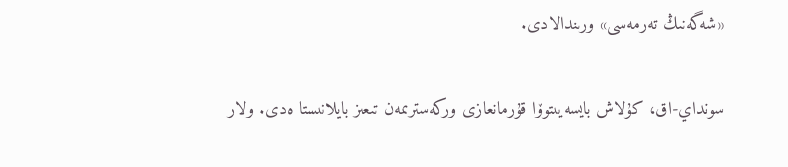«شەگەنىڭ تەرمەسى» ورىندالادى.

سونداي-اق، كۇلاش بايسەيىتوۆا قۇرمانعازى وركەسترىمەن تىعىز بايلانىستا ەدى. ولار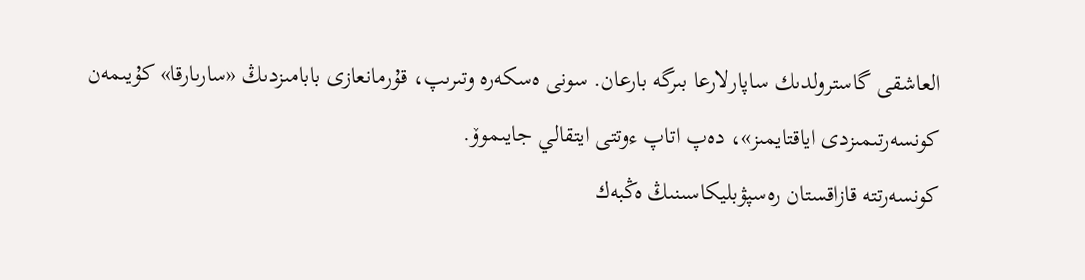العاشقى گاسترولدىك ساپارلارعا بىرگە بارعان. سونى ەسكەرە وتىرىپ، قۇرمانعازى بابامىزدىڭ «سارىارقا» كۇيىمەن كونسەرتىمىزدى اياقتايمىز»، دەپ اتاپ ءوتتى ايتقالي جايىموۆ.
كونسەرتتە قازاقستان رەسپۋبليكاسىنىڭ ەڭبەك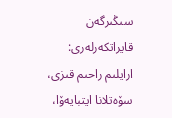سىڭىرگەن قايراتكەرلەرى: ارايلىم راحىم قىزى، سۆەتلانا ايتبايەۆا،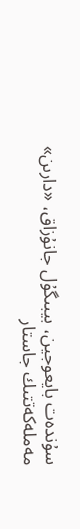سۇندەت بايعوجين، بيبىگۇل جانۇزاق، «دارىن» مەملەكەتتىك جاستار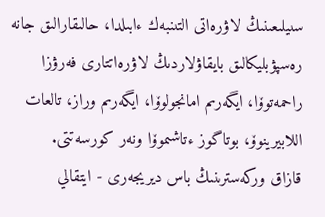سىيلىعىنىڭ لاۋرەاتى التىنبەك ءابىلدا، حالىقارالىق جانە رەسپۋبليكالىق بايقاۋلاردىڭ لاۋرەاتتارى فەرۋزا راحمەتوۆا، ايگەرىم امانجولوۆا، ايگەرىم وراز، تالعات اللابيرينوۆ، بوتاگوز ءتاشىموۆا ونەر كورسەتتى.
قازاق وركەسترىنىڭ باس ديريجەرى - ايتقالي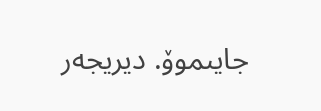جايىموۆ. ديريجەر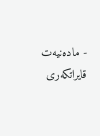- مادەنيەت قايراتكەرى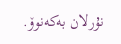نۇرلان بەكەنوۆ.